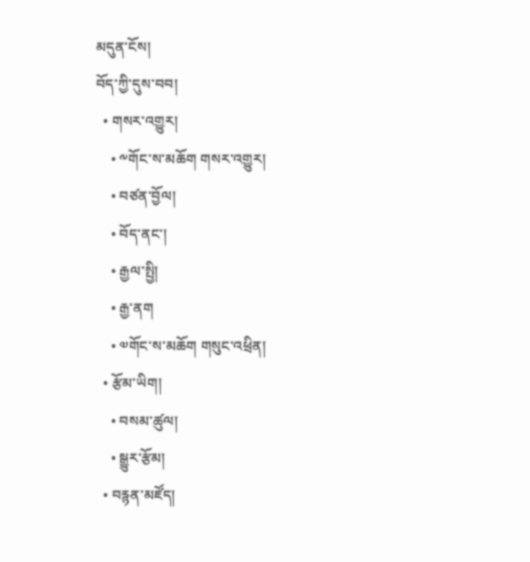མདུན་ངོས།
བོད་ཀྱི་དུས་བབ།
  • གསར་འགྱུར།
    • ༸གོང་ས་མཆོག གསར་འགྱུར།
    • བཙན་བྱོལ།
    • བོད་ནང་།
    • རྒྱལ་སྤྱི།
    • རྒྱ་ནག
    • ༧གོང་ས་མཆོག གསུང་འཕྲིན།
  • རྩོམ་ཡིག།
    • བསམ་ཚུལ།
    • སྒྱུར་རྩོམ།
  • བརྙན་མཛོད།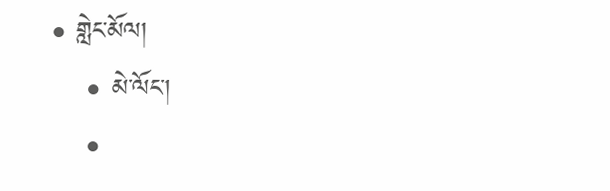• གླེང་མོལ།
    • མེ་ལོང་།
    •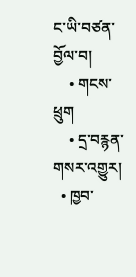ང་ཡི་བཙན་བྱོལ་བ།
    • གངས་ཕྲུག
    • དྲ་བརྙན་གསར་འགྱུར།
  • ཁྱབ་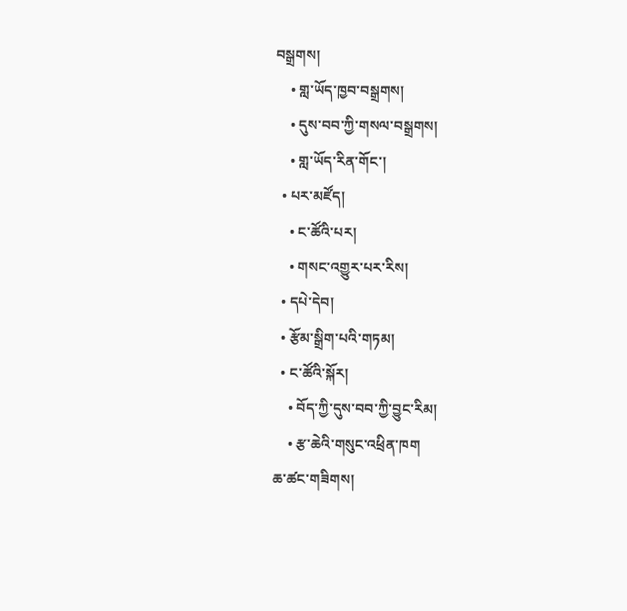བསྒྲགས།
    • གླ་ཡོད་ཁྱབ་བསྒྲགས།
    • དུས་བབ་ཀྱི་གསལ་བསྒྲགས།
    • གླ་ཡོད་རིན་གོང་།
  • པར་མཛོད།
    • ང་ཚོའི་པར།
    • གསང་འགྱུར་པར་རིས།
  • དཔེ་དེབ།
  • རྩོམ་སྒྲིག་པའི་གཏམ།
  • ང་ཚོའི་སྐོར།
    • བོད་ཀྱི་དུས་བབ་ཀྱི་བྱུང་རིམ།
    • རྩ་ཆེའི་གསུང་འཕྲིན་ཁག
ཆ་ཚང་གཟིགས།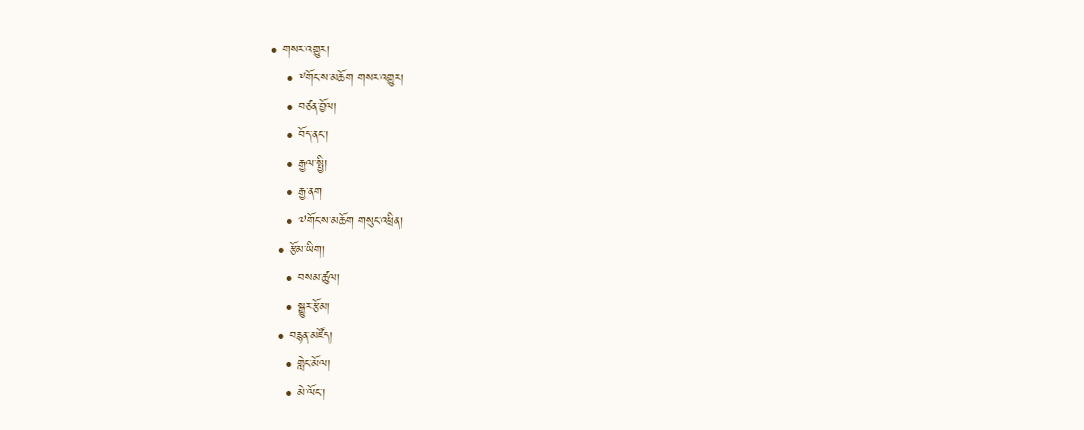• གསར་འགྱུར།
    • ༸གོང་ས་མཆོག གསར་འགྱུར།
    • བཙན་བྱོལ།
    • བོད་ནང་།
    • རྒྱལ་སྤྱི།
    • རྒྱ་ནག
    • ༧གོང་ས་མཆོག གསུང་འཕྲིན།
  • རྩོམ་ཡིག།
    • བསམ་ཚུལ།
    • སྒྱུར་རྩོམ།
  • བརྙན་མཛོད།
    • གླེང་མོལ།
    • མེ་ལོང་།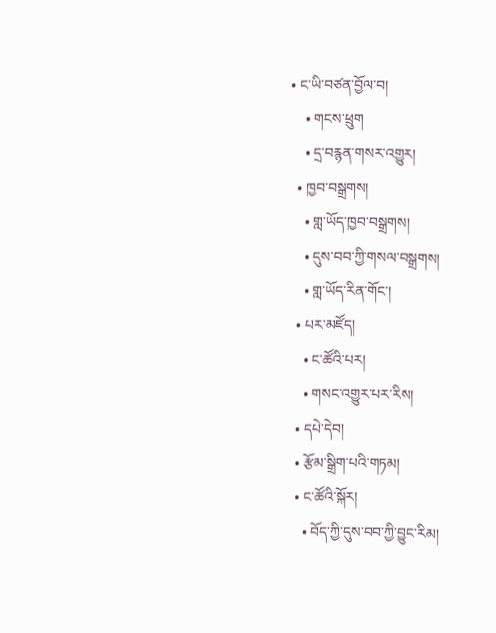• ང་ཡི་བཙན་བྱོལ་བ།
    • གངས་ཕྲུག
    • དྲ་བརྙན་གསར་འགྱུར།
  • ཁྱབ་བསྒྲགས།
    • གླ་ཡོད་ཁྱབ་བསྒྲགས།
    • དུས་བབ་ཀྱི་གསལ་བསྒྲགས།
    • གླ་ཡོད་རིན་གོང་།
  • པར་མཛོད།
    • ང་ཚོའི་པར།
    • གསང་འགྱུར་པར་རིས།
  • དཔེ་དེབ།
  • རྩོམ་སྒྲིག་པའི་གཏམ།
  • ང་ཚོའི་སྐོར།
    • བོད་ཀྱི་དུས་བབ་ཀྱི་བྱུང་རིམ།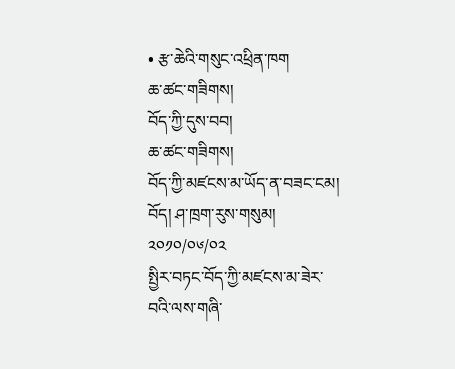• རྩ་ཆེའི་གསུང་འཕྲིན་ཁག
ཆ་ཚང་གཟིགས།
བོད་ཀྱི་དུས་བབ།
ཆ་ཚང་གཟིགས།
བོད་ཀྱི་མཛངས་མ་ཡོད་ན་བཟང་ངམ།
བོད། ཤ་ཁྲག་རུས་གསུམ།
༢༠༡༠/༠༦/༠༢
སྤྱིར་བཏང་བོད་ཀྱི་མཛངས་མ་ཟེར་བའི་ལས་གཞི་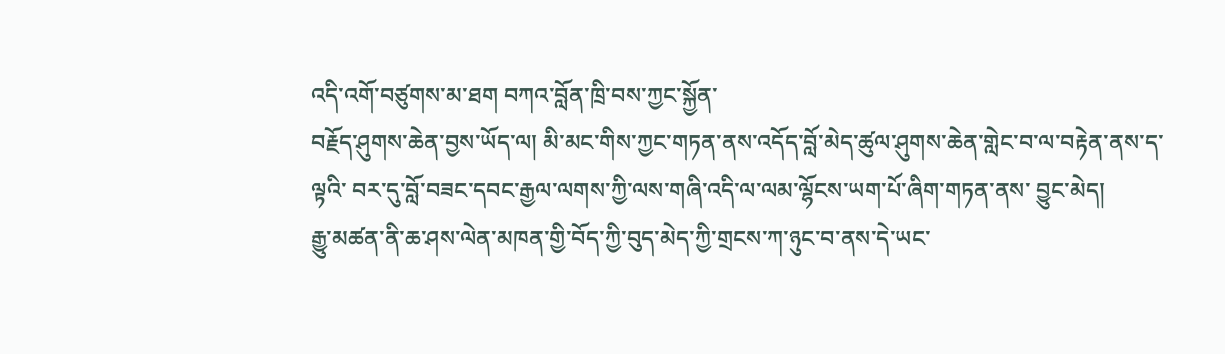འདི་འགོ་བཙུགས་མ་ཐག བཀའ་བློན་ཁྲི་བས་ཀྱང་སྐྱོན་
བརྗོད་ཤུགས་ཆེན་བྱས་ཡོད་ལ། མི་མང་གིས་ཀྱང་གཏན་ནས་འདོད་བློ་མེད་ཚུལ་ཤུགས་ཆེན་གླེང་བ་ལ་བརྟེན་ནས་ད་ལྟའི་ བར་དུ་བློ་བཟང་དབང་རྒྱལ་ལགས་ཀྱི་ལས་གཞི་འདི་ལ་ལམ་ལྷོངས་ཡག་པོ་ཞིག་གཏན་ནས་ བྱུང་མེད།
རྒྱུ་མཚན་ནི་ཆ་ཤས་ལེན་མཁན་གྱི་བོད་ཀྱི་བུད་མེད་ཀྱི་གྲངས་ཀ་ཉུང་བ་ནས་དེ་ཡང་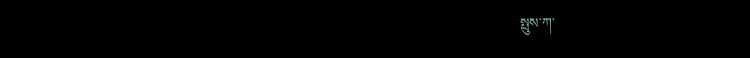སྤུས་ཀ་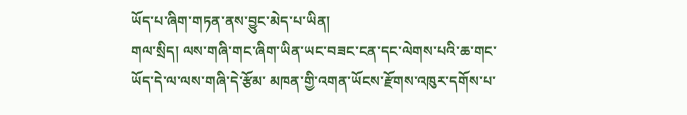ཡོད་པ་ཞིག་གཏན་ནས་བྱུང་མེད་པ་ཡིན།
གལ་སྲིད། ལས་གཞི་གང་ཞིག་ཡིན་ཡང་བཟང་ངན་དང་ལེགས་པའི་ཆ་གང་ཡོད་དེ་ལ་ལས་གཞི་དེ་རྩོམ་ མཁན་གྱི་འགན་ཡོངས་རྫོགས་འཁུར་དགོས་པ་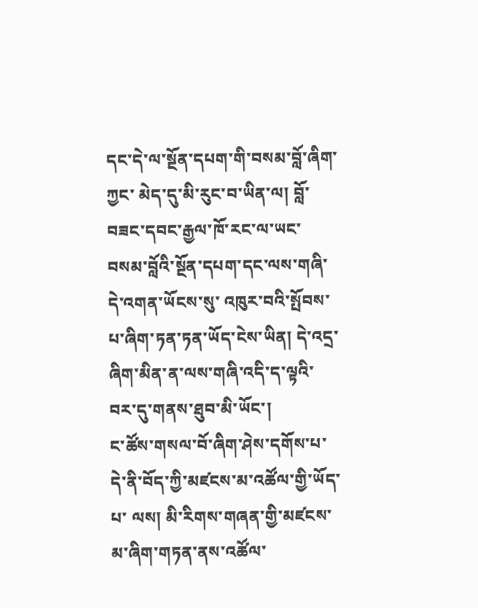དང་དེ་ལ་སྔོན་དཔག་གི་བསམ་བློ་ཞིག་ཀྱང་ མེད་དུ་མི་རུང་བ་ཡིན་ལ། བློ་བཟང་དབང་རྒྱལ་ཁོ་རང་ལ་ཡང་བསམ་བློའི་སྔོན་དཔག་དང་ལས་གཞི་དེ་འགན་ཡོངས་སུ་ འཁུར་བའི་སྤོབས་པ་ཞིག་ཏན་ཏན་ཡོད་ངེས་ཡིན། དེ་འདྲ་ཞིག་མིན་ན་ལས་གཞི་འདི་ད་ལྟའི་བར་དུ་གནས་ཐུབ་མི་ཡོང་།
ང་ཚོས་གསལ་བོ་ཞིག་ཤེས་དགོས་པ་དེ་ནི་བོད་ཀྱི་མཛངས་མ་འཚོལ་གྱི་ཡོད་པ་ ལས། མི་རིགས་གཞན་གྱི་མཛངས་མ་ཞིག་གཏན་ནས་འཚོལ་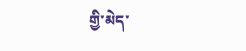གྱི་མེད་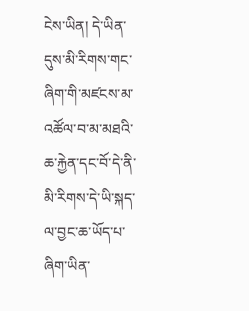ངེས་ཡིན། དེ་ཡིན་དུས་མི་རིགས་གང་ཞིག་གི་མཛངས་མ་འཚོལ་བ་མ་མཐའི་ཆ་རྐྱེན་དང་བོ་དེ་ནི་ མི་རིགས་དེ་ཡི་སྐད་ལ་བྱང་ཆ་ཡོད་པ་ཞིག་ཡིན་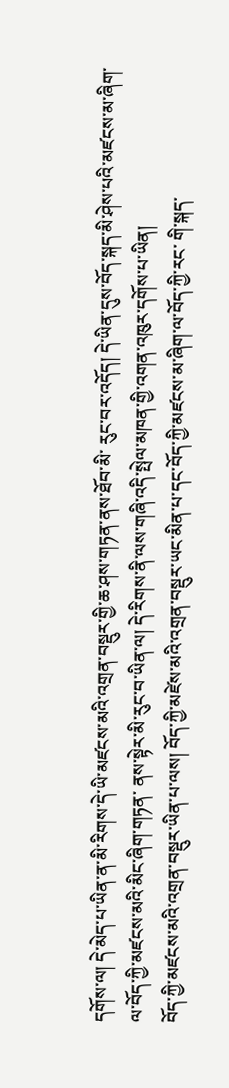དགོས་ལ། དེ་མེད་པ་ཡིན་ན་མི་རིགས་དེ་ཡི་མཛངས་མའི་འགྲན་བསྡུར་གྱི་ཆ་ཤས་གཏན་ནས་ཐོབ་མི་ རུང་བར་འདོད། དེ་ཡིན་དུས་བོད་སྐད་མི་ཤེས་པའི་མཛངས་མ་ཞིག་ལ་བོད་ཀྱི་མཛངས་མའི་མིང་ཞིག་གཏན་ ནས་སྟེར་མི་རུང་བ་ཡིན་ལ། དེ་རིགས་ནི་ལས་གཞི་འདི་སྤེལ་མཁན་གྱི་འགན་འཁུར་དགོས་པ་ཡིན།
བོད་ཀྱི་མཛངས་མའི་འགྲན་བསྡུར་ཡིན་པ་ལས། བོད་ཀྱི་མཛེས་མའི་འགྲན་བསྡུར་ཡང་མིན་པ་དང་བོད་ཀྱི་མཛངས་མ་ཞིག་ལ་བོད་ཀྱི་རང་ གི་སྐད་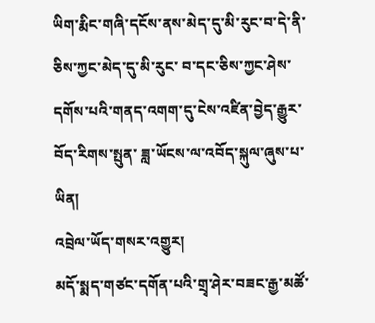ཡིག་རྨིང་གཞི་དངོས་ནས་མེད་དུ་མི་རུང་བ་དེ་ནི་ཅིས་ཀྱང་མེད་དུ་མི་རུང་ བ་དང་ཅིས་ཀྱང་ཤེས་དགོས་པའི་གནད་འགག་དུ་ངེས་འཛིན་བྱེད་རྒྱུར་བོད་རིགས་སྤུན་ ཟླ་ཡོངས་ལ་འབོད་སྐུལ་ཞུས་པ་ཡིན།
འབྲེལ་ཡོད་གསར་འགྱུར།
མདོ་སྨད་གཙང་དགོན་པའི་གྲྭ་ཤེར་བཟང་རྒྱ་མཚོ་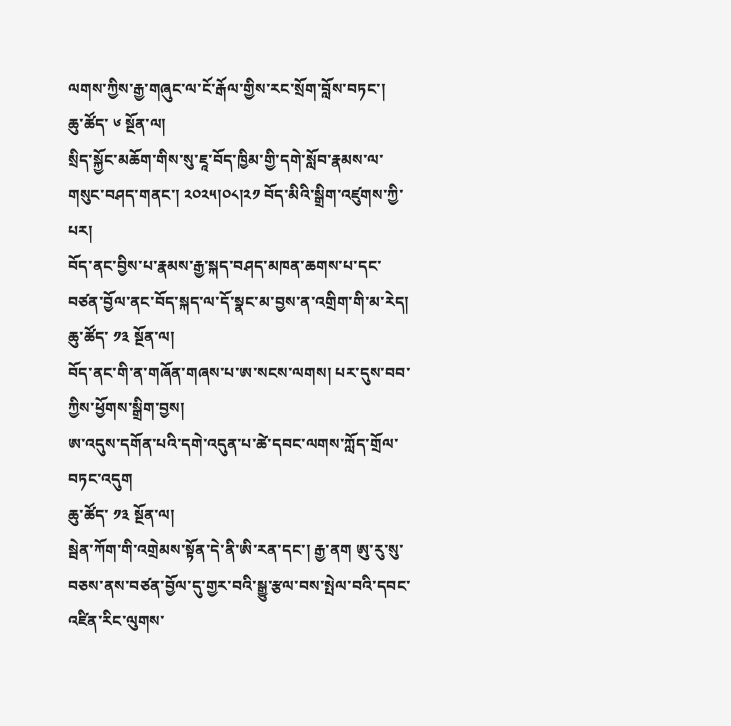ལགས་ཀྱིས་རྒྱ་གཞུང་ལ་ངོ་རྒོལ་གྱིས་རང་སྲོག་བློས་བཏང་།
ཆུ་ཚོད་ ༦ སྔོན་ལ།
སྲིད་སྐྱོང་མཆོག་གིས་སུ་ཇཱ་བོད་ཁྱིམ་གྱི་དགེ་སློབ་རྣམས་ལ་གསུང་བཤད་གནང་། ༢༠༢༥།༠༨།༢༡ བོད་མིའི་སྒྲིག་འཛུགས་ཀྱི་པར།
བོད་ནང་བྱིས་པ་རྣམས་རྒྱ་སྐད་བཤད་མཁན་ཆགས་པ་དང་བཙན་བྱོལ་ནང་བོད་སྐད་ལ་དོ་སྣང་མ་བྱས་ན་འགྲིག་གི་མ་རེད།
ཆུ་ཚོད་ ༡༣ སྔོན་ལ།
བོད་ནང་གི་ན་གཞོན་གཞས་པ་ཨ་སངས་ལགས། པར་དུས་བབ་ཀྱིས་ཕྱོགས་སྒྲིག་བྱས།
ཨ་འདུས་དགོན་པའི་དགེ་འདུན་པ་ཚེ་དབང་ལགས་ཀློད་གྲོལ་བཏང་འདུག
ཆུ་ཚོད་ ༡༣ སྔོན་ལ།
སྦེན་ཀོག་གི་འགྲེམས་སྟོན་དེ་ནི་ཨི་རན་དང་། རྒྱ་ནག ཨུ་རུ་སུ་བཅས་ནས་བཙན་བྱོལ་དུ་གྱར་བའི་སྒྱུ་རྩལ་བས་སྤེལ་བའི་དབང་འཛིན་རིང་ལུགས་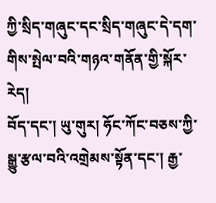ཀྱི་སྲིད་གཞུང་དང་སྲིད་གཞུང་དེ་དག་གིས་སྤེལ་བའི་གཉའ་གནོན་གྱི་སྐོར་རེད།
བོད་དང་། ཡུ་གུར། ཧོང་ཀོང་བཅས་ཀྱི་སྒྱུ་རྩལ་བའི་འགྲེམས་སྟོན་དང་། རྒྱ་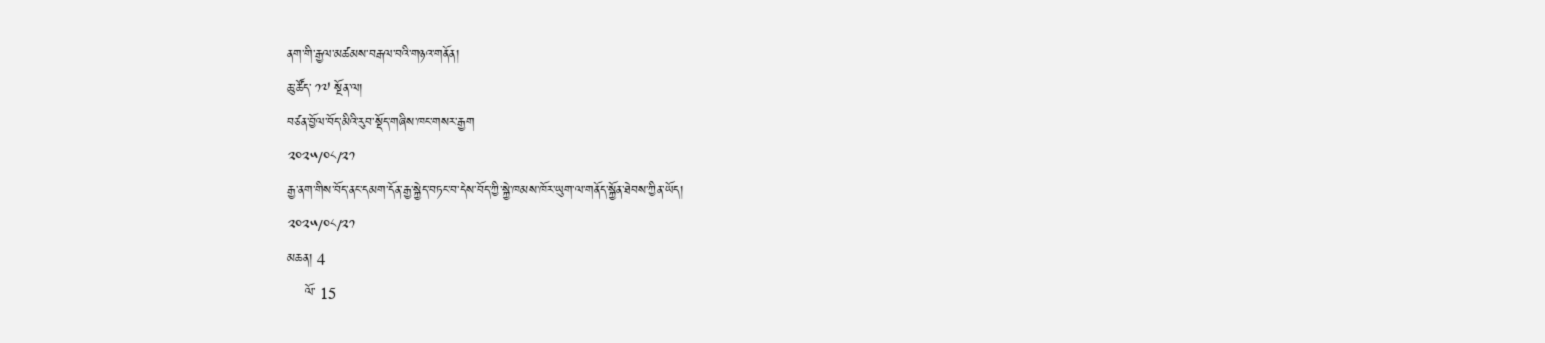ནག་གི་རྒྱལ་མཚམས་བརྒལ་བའི་གཉའ་གནོན།
ཆུ་ཚོད་ ༡༧ སྔོན་ལ།
བཙན་བྱོལ་བོད་མིའི་རུབ་སྡོད་གཞིས་ཁང་གསར་རྒྱག
༢༠༢༥/༠༨/༢༡
རྒྱ་ནག་གིས་བོད་ནང་དམག་དོན་རྒྱ་སྐྱེད་བཏང་བ་དེས་བོད་ཀྱི་སྐྱེ་ཁམས་ཁོར་ཡུག་ལ་གནོད་སྐྱོན་ཐེབས་ཀྱིན་ཡོད།
༢༠༢༥/༠༨/༢༡
མཆན། 4
    ལོ་ 15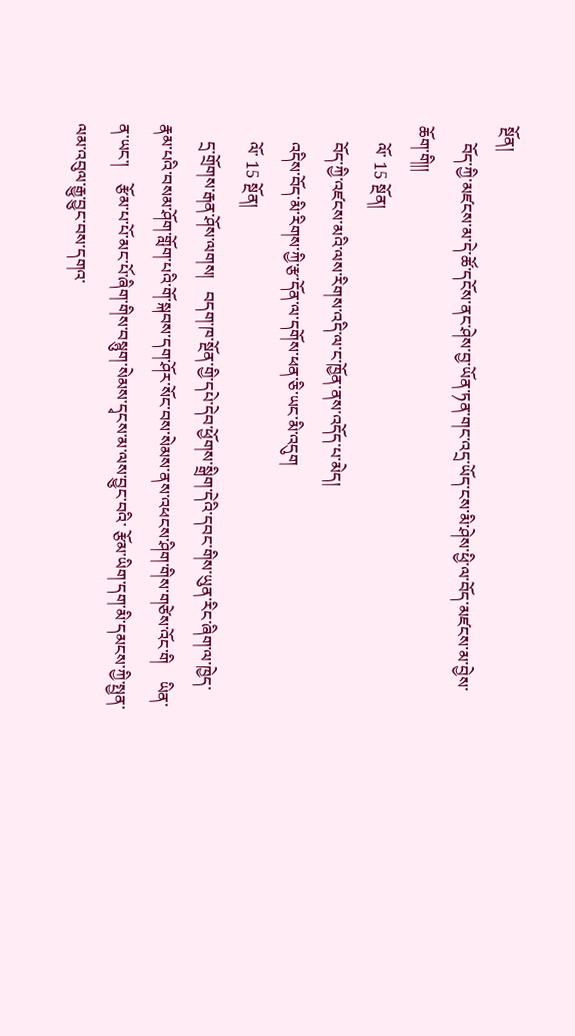སྔོན།
    བོད་ཀྱི་མཛངས་མ་དེ་ཚོ་དངོས་ནང་ཤེས་བྱ་ཡོན་ཏན་གང་འདྲ་ཡོད་ངས་མི་ཤེས་ཕྱི་ལ་བོད་མཛངས་མ་བྱེས་ཆོག་གི།།
    ལོ་ 15 སྔོན།
    བོད་ཀྱི་འཛངས་མའི་ལས་རིགས་འདི་ལ་ང་ཁྱོན་ནས་འདོད་པ་མེད།
    འདིས་བོད་མི་རིགས་ཀྱི་རྩ་དོན་ལ་དགོས་ཕན་ཅི་ཡང་མི་འདུག
    ལོ་ 15 སྔོན།
    དྲ་གྲོགས་རྒན་ཤོས་ལགས།   བདག་ཁ་སྔོན་གྱི་དཔེ་དེབ་ཕྱོགས་སྒྲིག་དེའི་དབང་གིས་ཡུན་རིང་ཞིག་ལ་ཁྱེད་རྣམ་པའི་བསམ་ཤོག་གློག་པའི་གོ་སྐབས་དག་ཤོར་སོང་བས་སེམས་ནས་འཕངས་ཤིག་གིས་གཙེས་འོང་གི    ཡིན་ན་ཡང་།    རྩོམ་པ་པོ་མང་པོ་ཞིག་གིས་བསྙུག་སེམས་དྭངས་མ་ལས་བྱུང་བའི་ རྩོམ་ཡིག་དག་མི་དམངས་ཀྱི་སྤྱན་ལམ་འབུལ་རྒྱུ་བྱུང་བས་དགའ་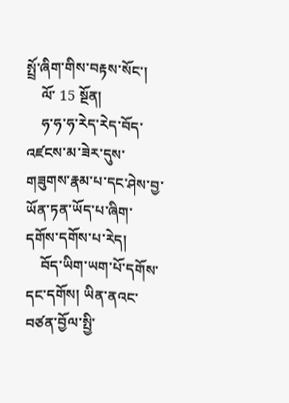སྤྲོ་ཞིག་གིས་བརྟས་སོང་།
    ལོ་ 15 སྔོན།
    ཧ་ཧ་ཧ་རེད་རེད་བོད་འཛངས་མ་ཟེར་དུས་གཟུགས་རྣམ་པ་དང་ཤེས་བྱ་ཡོན་ཏན་ཡོད་པ་ཞིག་དགོས་དགོས་པ་རེད།
    བོད་ཡིག་ཡག་པོ་དགོས་དང་དགོས། ཡིན་ནའང་བཙན་བྱོལ་སྤྱི་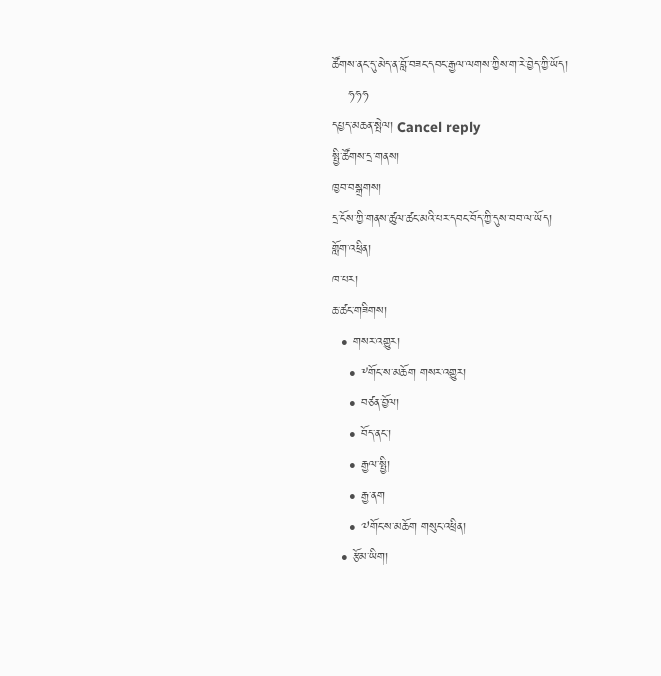ཚོགས་ནང་དུ་མེད་ན་བློ་བཟང་དབང་རྒྱལ་ལགས་ཀྱིས་ག་རེ་བྱེད་ཀྱི་ཡོད།
    ཧཧཧ
དཔྱད་མཆན་སྤེལ། Cancel reply
སྤྱི་ཚོགས་དྲ་གནས།
ཁྱབ་བསྒྲགས།
དྲ་ངོས་ཀྱི་གནས་ཚུལ་ཚང་མའི་པར་དབང་བོད་ཀྱི་དུས་བབ་ལ་ཡོད།
གློག་འཕྲིན།
ཁ་པར།
ཆ་ཚང་གཟིགས།
  • གསར་འགྱུར།
    • ༸གོང་ས་མཆོག གསར་འགྱུར།
    • བཙན་བྱོལ།
    • བོད་ནང་།
    • རྒྱལ་སྤྱི།
    • རྒྱ་ནག
    • ༧གོང་ས་མཆོག གསུང་འཕྲིན།
  • རྩོམ་ཡིག།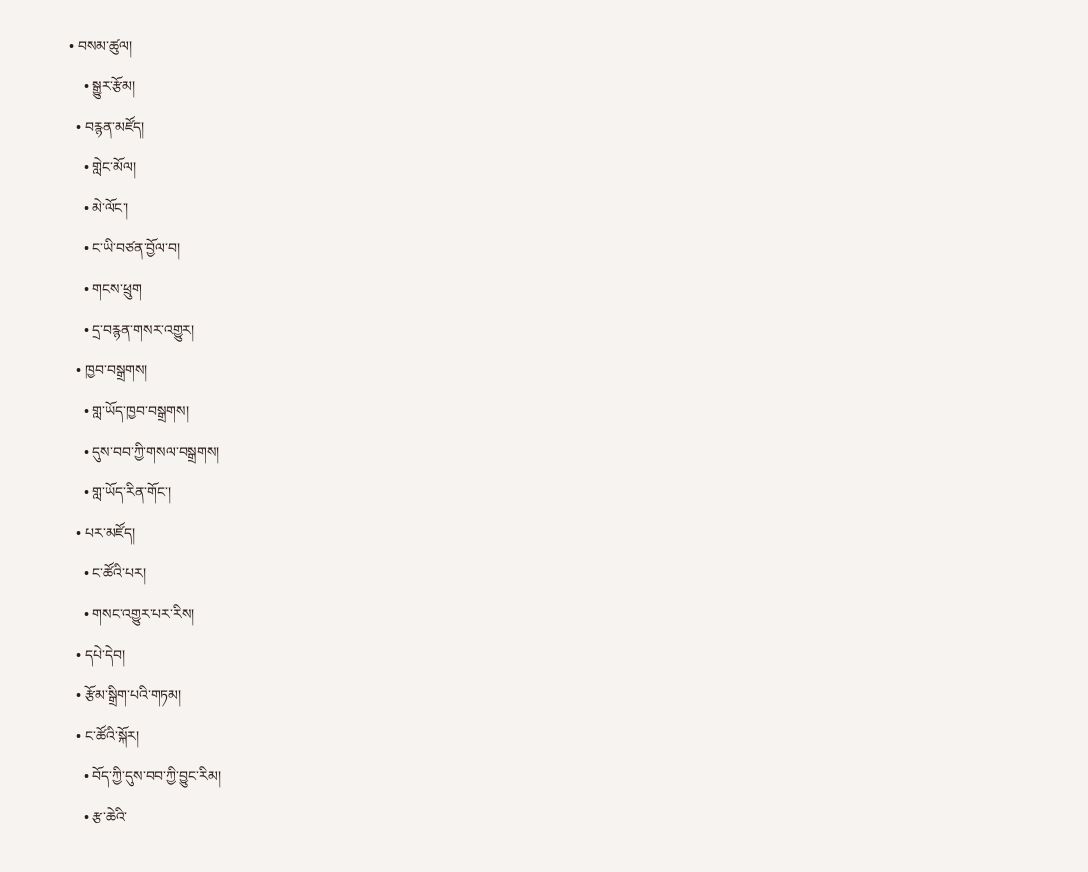• བསམ་ཚུལ།
    • སྒྱུར་རྩོམ།
  • བརྙན་མཛོད།
    • གླེང་མོལ།
    • མེ་ལོང་།
    • ང་ཡི་བཙན་བྱོལ་བ།
    • གངས་ཕྲུག
    • དྲ་བརྙན་གསར་འགྱུར།
  • ཁྱབ་བསྒྲགས།
    • གླ་ཡོད་ཁྱབ་བསྒྲགས།
    • དུས་བབ་ཀྱི་གསལ་བསྒྲགས།
    • གླ་ཡོད་རིན་གོང་།
  • པར་མཛོད།
    • ང་ཚོའི་པར།
    • གསང་འགྱུར་པར་རིས།
  • དཔེ་དེབ།
  • རྩོམ་སྒྲིག་པའི་གཏམ།
  • ང་ཚོའི་སྐོར།
    • བོད་ཀྱི་དུས་བབ་ཀྱི་བྱུང་རིམ།
    • རྩ་ཆེའི་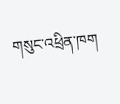གསུང་འཕྲིན་ཁག